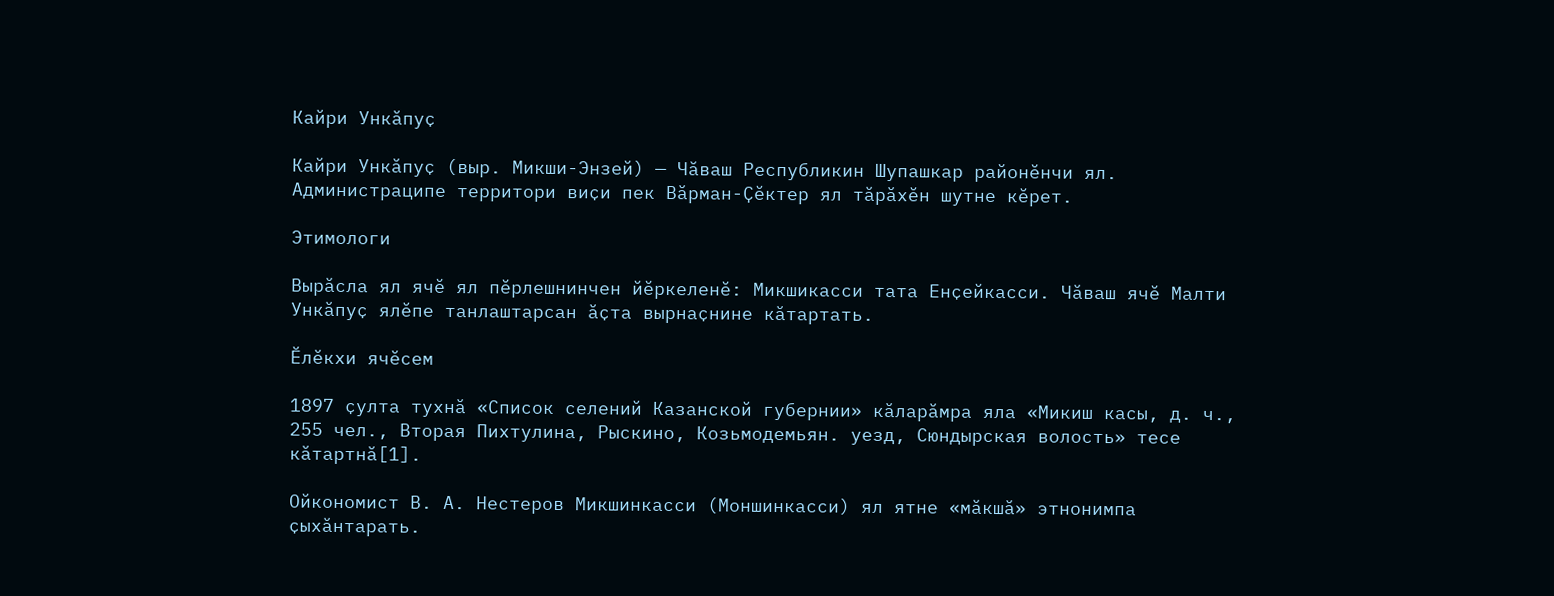Кайри Ункӑпуҫ

Кайри Ункӑпуҫ (выр. Микши-Энзей) — Чăваш Республикин Шупашкар районӗнчи ял. Администраципе территори виҫи пек Вӑрман-Ҫӗктер ял тӑрӑхӗн шутне кӗрет.

Этимологи

Вырӑсла ял ячӗ ял пӗрлешнинчен йӗркеленӗ: Микшикасси тата Енҫейкасси. Чӑваш ячӗ Малти Ункӑпуҫ ялӗпе танлаштарсан ӑҫта вырнаҫнине кӑтартать.

Ӗлӗкхи ячӗсем

1897 ҫулта тухнӑ «Список селений Казанской губернии» кӑларӑмра яла «Микиш касы, д. ч., 255 чел., Вторая Пихтулина, Рыскино, Козьмодемьян. уезд, Сюндырская волость» тесе кӑтартнӑ[1].

Ойкономист В. А. Нестеров Микшинкасси (Моншинкасси) ял ятне «мӑкшӑ» этнонимпа ҫыхӑнтарать.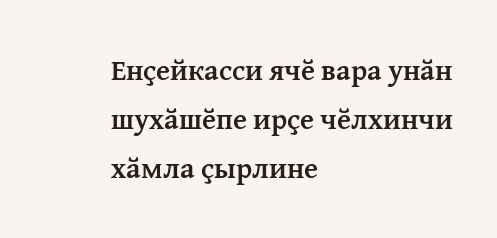Енҫейкасси ячӗ вара унӑн шухӑшӗпе ирҫе чӗлхинчи хӑмла ҫырлине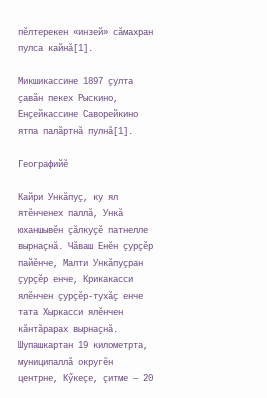пӗлтерекен «инзей» сӑмахран пулса кайнӑ[1].

Микшикассине 1897 ҫулта ҫавӑн пекех Рыскино, Енҫейкассине Саворейкино ятпа палӑртнӑ пулнӑ[1].

Географийӗ

Кайри Ункӑпуҫ, ку ял ятӗнченех паллӑ, Ункӑ юханшывӗн ҫӑлкуҫӗ патнелле вырнаҫнӑ. Чӑваш Енӗн ҫурҫӗр пайӗнче, Малти Ункӑпуҫран ҫурҫӗр енче, Крикакасси ялӗнчен ҫурҫӗр-тухӑҫ енче тата Хыркасси ялӗнчен кӑнтӑрарах вырнаҫнӑ. Шупашкартан 19 километрта, муниципаллӑ округӗн центрне, Кӳкеҫе, ҫитме — 20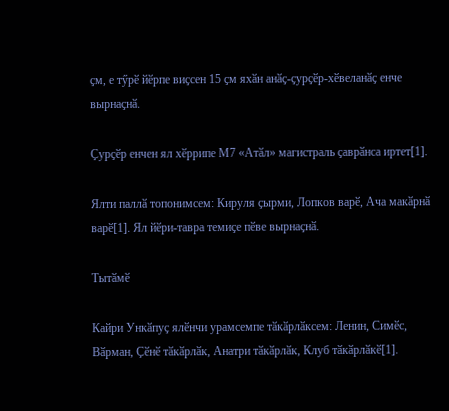ҫм, е тӳрӗ йӗрпе виҫсен 15 ҫм яхӑн анӑҫ-ҫурҫӗр-хӗвеланӑҫ енче вырнаҫнӑ.

Ҫурҫӗр енчен ял хӗррипе М7 «Атӑл» магистраль ҫаврӑнса иртет[1].

Ялти паллӑ топонимсем: Кируля ҫырми, Лопков варӗ, Ача макӑрнӑ варӗ[1]. Ял йӗри-тавра темиҫе пӗве вырнаҫнӑ.

Тытӑмӗ

Кайри Ункӑпуҫ ялӗнчи урамсемпе тӑкӑрлӑксем: Ленин, Симӗс, Вӑрман, Ҫӗнӗ тӑкӑрлӑк, Анатри тӑкӑрлӑк, Клуб тӑкӑрлӑкӗ[1].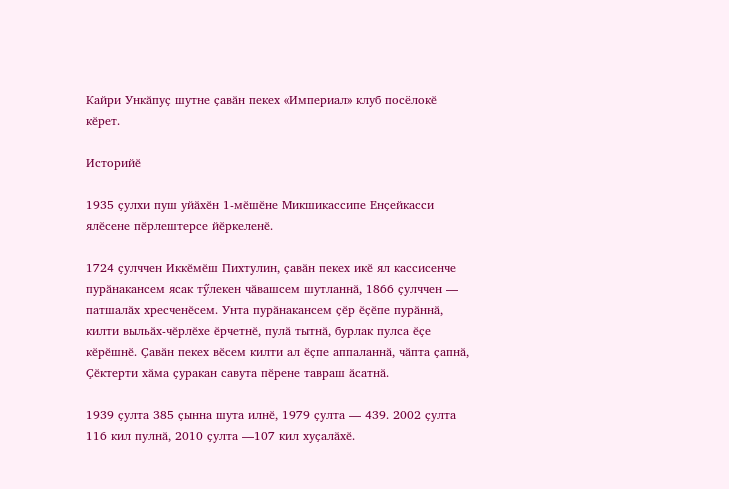Кайри Ункӑпуҫ шутне ҫавӑн пекех «Империал» клуб посёлокӗ кӗрет.

Историйӗ

1935 ҫулхи пуш уйӑхӗн 1-мӗшӗне Микшикассипе Енҫейкасси ялӗсене пӗрлештерсе йӗркеленӗ.

1724 ҫулччен Иккӗмӗш Пихтулин, ҫавӑн пекех икӗ ял кассисенче пурӑнакансем ясак тӳлекен чӑвашсем шутланнӑ, 1866 ҫулччен — патшалӑх хресченӗсем. Унта пурӑнакансем ҫӗр ӗҫӗпе пурӑннӑ, килти выльӑх-чӗрлӗхе ӗрчетнӗ, пулӑ тытнӑ, бурлак пулса ӗҫе кӗрӗшнӗ. Ҫавӑн пекех вӗсем килти ал ӗҫпе аппаланнӑ, чӑпта ҫапнӑ, Ҫӗктерти хӑма ҫуракан савута пӗрене тавраш ӑсатнӑ.

1939 ҫулта 385 ҫынна шута илнӗ, 1979 ҫулта — 439. 2002 ҫулта 116 кил пулнӑ, 2010 ҫулта —107 кил хуҫалӑхӗ.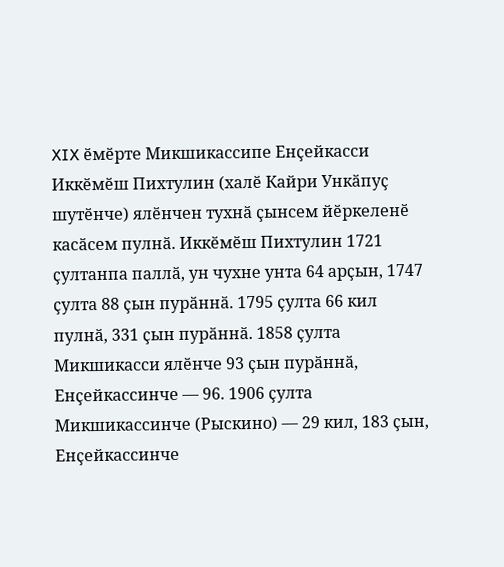XIX ӗмӗрте Микшикассипе Енҫейкасси Иккӗмӗш Пихтулин (халӗ Кайри Ункӑпуҫ шутӗнче) ялӗнчен тухнӑ ҫынсем йӗркеленӗ касӑсем пулнӑ. Иккӗмӗш Пихтулин 1721 ҫултанпа паллӑ, ун чухне унта 64 арҫын, 1747 ҫулта 88 ҫын пурӑннӑ. 1795 ҫулта 66 кил пулнӑ, 331 ҫын пурӑннӑ. 1858 ҫулта Микшикасси ялӗнче 93 ҫын пурӑннӑ, Енҫейкассинче — 96. 1906 ҫулта Микшикассинче (Рыскино) — 29 кил, 183 ҫын, Енҫейкассинче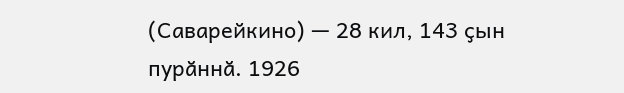(Саварейкино) — 28 кил, 143 ҫын пурӑннӑ. 1926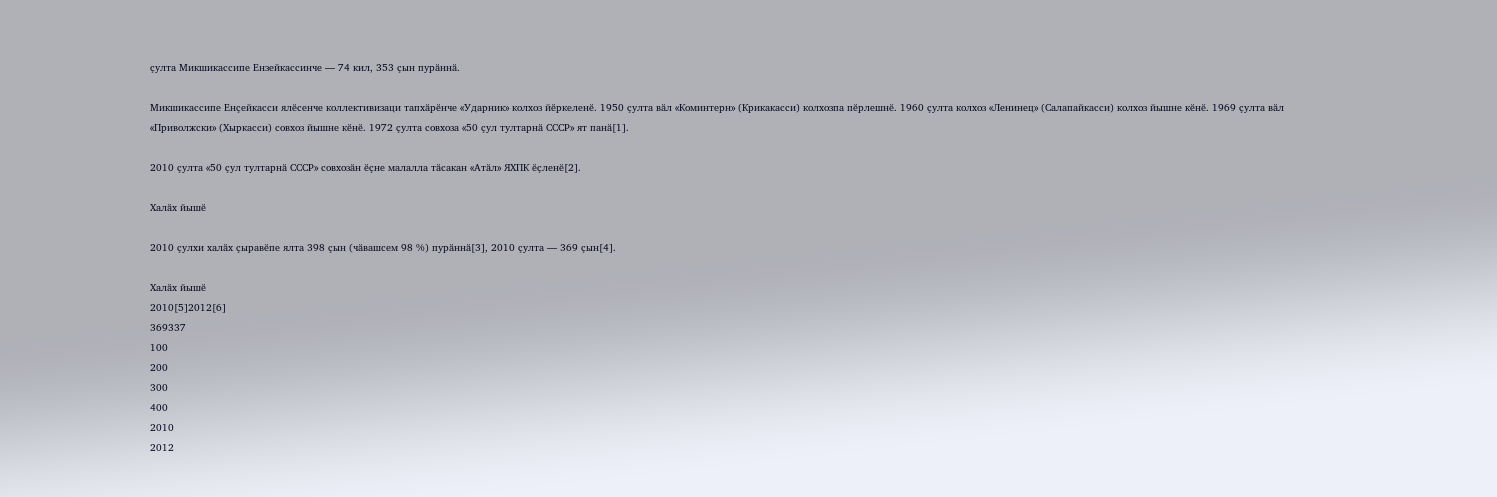ҫулта Микшикассипе Ензейкассинче — 74 кил, 353 ҫын пурӑннӑ.

Микшикассипе Енҫейкасси ялӗсенче коллективизаци тапхӑрӗнче «Ударник» колхоз йӗркеленӗ. 1950 ҫулта вӑл «Коминтерн» (Крикакасси) колхозпа пӗрлешнӗ. 1960 ҫулта колхоз «Ленинец» (Салапайкасси) колхоз йышне кӗнӗ. 1969 ҫулта вӑл «Приволжски» (Хыркасси) совхоз йышне кӗнӗ. 1972 ҫулта совхоза «50 ҫул тултарнӑ СССР» ят панӑ[1].

2010 ҫулта «50 ҫул тултарнӑ СССР» совхозӑн ӗҫне малалла тӑсакан «Атӑл» ЯХПК ӗҫленӗ[2].

Халӑх йышӗ

2010 ҫулхи халӑх ҫыравӗпе ялта 398 ҫын (чӑвашсем 98 %) пурӑннӑ[3], 2010 ҫулта — 369 ҫын[4].

Халӑх йышӗ
2010[5]2012[6]
369337
100
200
300
400
2010
2012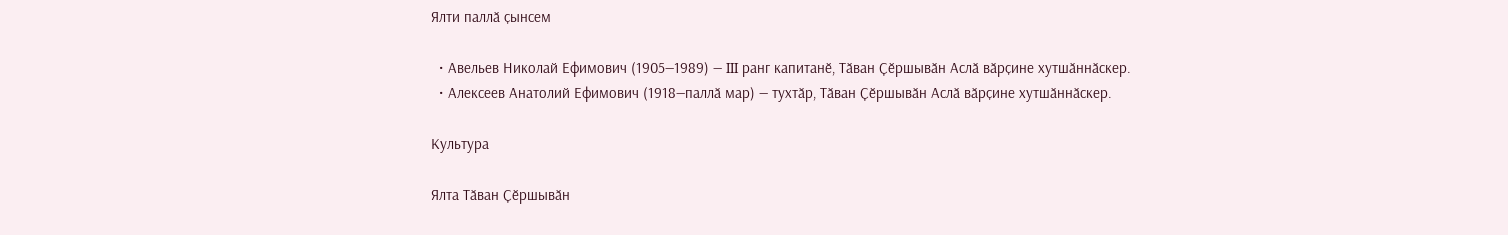Ялти паллӑ ҫынсем

  • Авельев Николай Ефимович (1905—1989) — III ранг капитанӗ, Тӑван Ҫӗршывӑн Аслӑ вӑрҫине хутшӑннӑскер.
  • Алексеев Анатолий Ефимович (1918—паллӑ мар) — тухтӑр, Тӑван Ҫӗршывӑн Аслӑ вӑрҫине хутшӑннӑскер.

Культура

Ялта Тӑван Ҫӗршывӑн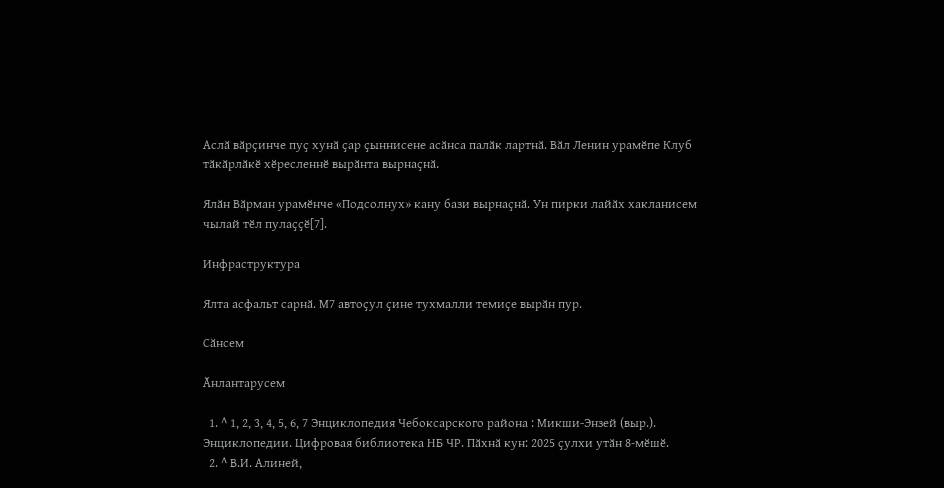Аслӑ вӑрҫинче пуҫ хунӑ ҫар ҫыннисене асӑнса палӑк лартнӑ. Вӑл Ленин урамӗпе Клуб тӑкӑрлӑкӗ хӗресленнӗ вырӑнта вырнаҫнӑ.

Ялӑн Вӑрман урамӗнче «Подсолнух» кану бази вырнаҫнӑ. Ун пирки лайӑх хакланисем чылай тӗл пулаҫҫӗ[7].

Инфраструктура

Ялта асфальт сарнӑ. М7 автоҫул ҫине тухмалли темиҫе вырӑн пур.

Сӑнсем

Ӑнлантарусем

  1. ^ 1, 2, 3, 4, 5, 6, 7 Энциклопедия Чебоксарского района : Микши-Энзей (выр.). Энциклопедии. Цифровая библиотека НБ ЧР. Пӑхнӑ кун: 2025 ҫулхи утӑн 8-мӗшӗ.
  2. ^ В.И. Алиней,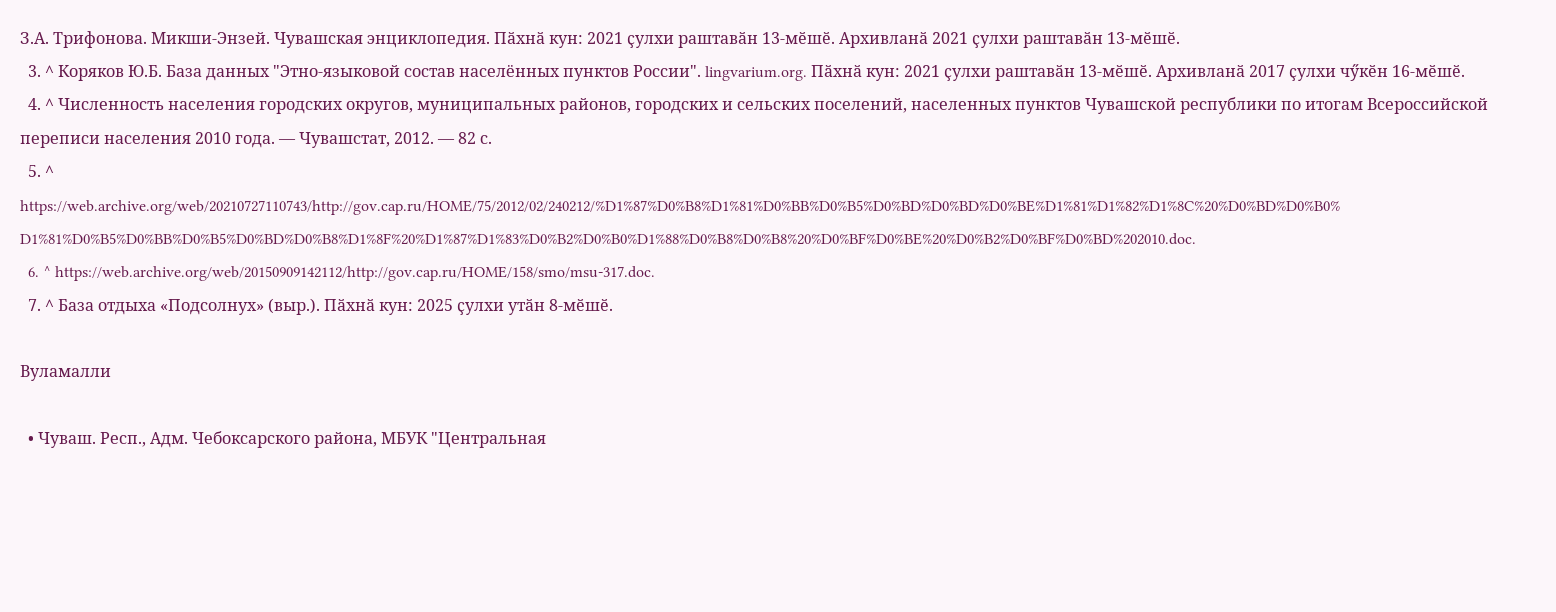З.А. Трифонова. Микши-Энзей. Чувашская энциклопедия. Пӑхнӑ кун: 2021 ҫулхи раштавӑн 13-мӗшӗ. Архивланӑ 2021 ҫулхи раштавӑн 13-мӗшӗ.
  3. ^ Коряков Ю.Б. База данных "Этно-языковой состав населённых пунктов России". lingvarium.org. Пӑхнӑ кун: 2021 ҫулхи раштавӑн 13-мӗшӗ. Архивланӑ 2017 ҫулхи чӳкӗн 16-мӗшӗ.
  4. ^ Численность населения городских округов, муниципальных районов, городских и сельских поселений, населенных пунктов Чувашской республики по итогам Всероссийской переписи населения 2010 года. — Чувашстат, 2012. — 82 с.
  5. ^ https://web.archive.org/web/20210727110743/http://gov.cap.ru/HOME/75/2012/02/240212/%D1%87%D0%B8%D1%81%D0%BB%D0%B5%D0%BD%D0%BD%D0%BE%D1%81%D1%82%D1%8C%20%D0%BD%D0%B0%D1%81%D0%B5%D0%BB%D0%B5%D0%BD%D0%B8%D1%8F%20%D1%87%D1%83%D0%B2%D0%B0%D1%88%D0%B8%D0%B8%20%D0%BF%D0%BE%20%D0%B2%D0%BF%D0%BD%202010.doc.
  6. ^ https://web.archive.org/web/20150909142112/http://gov.cap.ru/HOME/158/smo/msu-317.doc.
  7. ^ База отдыха «Подсолнух» (выр.). Пӑхнӑ кун: 2025 ҫулхи утӑн 8-мӗшӗ.

Вуламалли

  • Чуваш. Респ., Адм. Чебоксарского района, МБУК "Центральная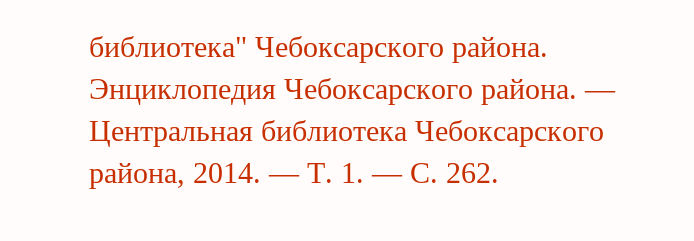библиотека" Чебоксарского района. Энциклопедия Чебоксарского района. — Центральная библиотека Чебоксарского района, 2014. — Т. 1. — С. 262.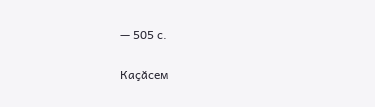— 505 с.

Каҫӑсем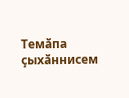Темӑпа ҫыхӑннисем